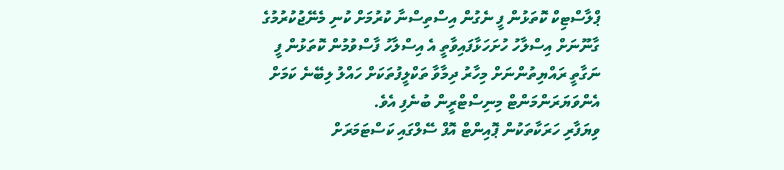ޕްލާސްޓިކް ކޮތަޅުން ފީ ނެގުން އިސްތިސްނާ ކުރުމަށް ކުނި މެނޭޖުކުރުމުގެ ގާނޫނަށް އިސްލާހު ހުށަހަޅާފައިވާތީ އެ އިސްލާހު ފާސްވުމުން ކޮތަޅުން ފީ ނަގާތީ ރައްޔިތުންނަށް މިހާރު ދިމާވާ ތަކްލީފުތަކަށް ހައްލު ލިބޭނެ ކަމަށް އެންވަޔަރަންމަންޓް މިނިސްޓްރީން ބުނެފި އެވެ.
ވިޔަފާރި ހަރަކާތަކުން ޕޮއިންޓް އޮފް ސޭލްގައި ކަސްޓަމަރަށް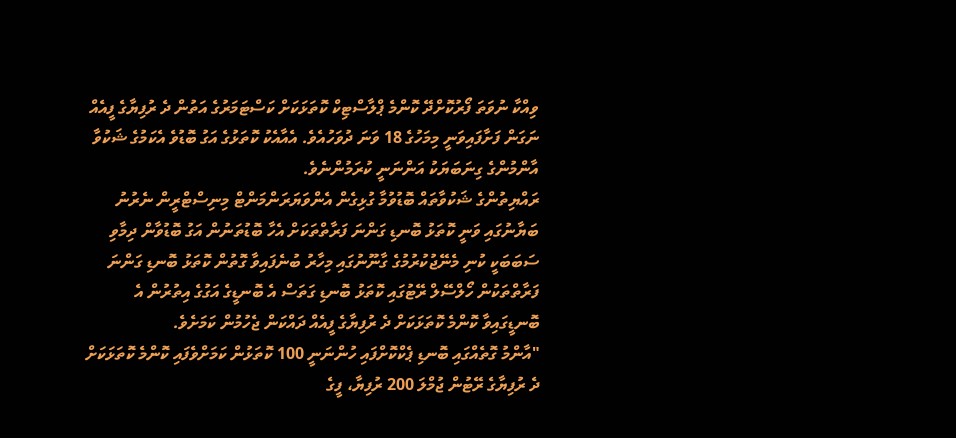ވިއްކާ ނުވަތަ ފޯރުކޮށްދޭ ކޮންމެ ޕްލާސްޓިކް ކޮތަޅަކަށް ކަސްޓަމަރުގެ އަތުން ދެ ރުފިޔާގެ ފީއެއް ނަގަން ފަށާފައިވަނީ މިމަހުގެ 18 ވަނަ ދުވަހުއެވެ. އެއާއެކު ކޮތަޅުގެ އަގު ބޮޑުވެ އެކަމުގެ ޝަކުވާ އާންމުންގެ ގިނަބަޔަކު އަންނަނީ ކުރަމުންނެވެ.
ރައްޔިތުންގެ ޝަކުވާތައް ބޮޑުވުމާ ގުޅިގެން އެންވަޔަރަންމަންޓް މިނިސްޓްރީން ނެރުނު ބަޔާނުގައި ވަނީ ކޮތަޅު ބޮނޑި ގަންނަ ފަރާތްތަކަށް އެހާ ބޮޑުތަނުން އަގު ބޮޑުވާން ދިމާވި ސަބަބަކީ ކުނި މެނޭޖުކުރުމުގެ ގާނޫނުގައި މިހާރު ބުނެފައިވާ ގޮތުން ކޮތަޅު ބޮނޑި ގަންނަ ފަރާތްތަކުން ހޯލްސޭލް ރޭޓުގައި ކޮތަޅު ބޮނޑި ގަތަސް އެ ބޮނޑީގެ އަގުގެ އިތުރުން އެ ބޮނޑީގައިވާ ކޮންމެ ކޮތަޅަކަށް ދެ ރުފިޔާގެ ފީއެއް ދައްކަން ޖެހުމުން ކަމަށެވެ.
"އާންމު ގޮތެއްގައި ބޮނޑި ޕެކްކޮށްފައި ހުންނަނީ 100 ކޮތަޅުން ކަމަށްވެފައި ކޮންމެ ކޮތަޅަކަށް ދެ ރުފިޔާގެ ރޭޓުން ޖުމްލަ 200 ރުފިޔާ، ފީގެ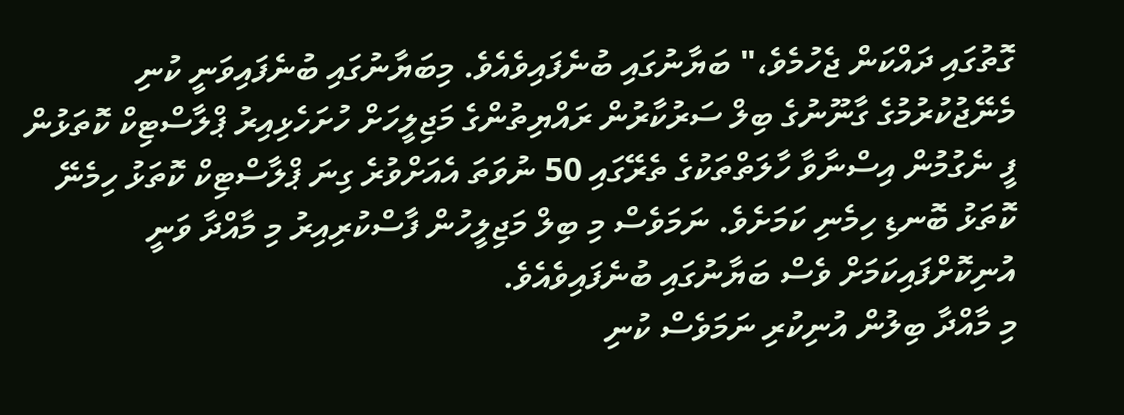ގޮތުގައި ދައްކަން ޖެހުމެވެ،" ބަޔާނުގައި ބުނެފައިވެއެވެ. މިބަޔާނުގައި ބުނެފައިވަނީ ކުނި މެނޭޖުކުރުމުގެ ގާނޫނުގެ ބިލް ސަރުކާރުން ރައްޔިތުންގެ މަޖިލީހަށް ހުށަހެޅިއިރު ޕްލާސްޓިކް ކޮތަޅުން ފީ ނެގުމުން އިސްނާވާ ހާލަތްތަކުގެ ތެރޭގައި 50 ނުވަތަ އެއަށްވުރެ ގިނަ ޕްލާސްޓިކް ކޮތަޅު ހިމެނޭ ކޮތަޅު ބޮނޑި ހިމެނި ކަމަށެވެ. ނަމަވެސް މި ބިލް މަޖިލީހުން ފާސްކުރިއިރު މި މާއްދާ ވަނީ އުނިކޮށްފައިކަމަށް ވެސް ބަޔާނުގައި ބުނެފައިވެއެވެ.
މި މާއްދާ ބިލުން އުނިކުރި ނަމަވެސް ކުނި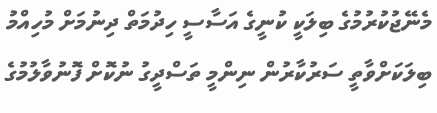މެނޭޖުކުރުމުގެ ބިލަކީ ކުނީގެ އަސާސީ ހިދުމަތް ދިނުމަށް މުހިއްމު ބިލަކަށްވާތީ ސަރުކާރުން ނިންމީ ތަސްދީގު ނުކޮށް ފޮނުވާލުމުގެ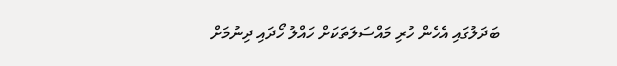ބަދަލުގައި އެހެން ހުރި މައްސަލަތަކަށް ހައްލު ހޯދައި ދިނުމަށް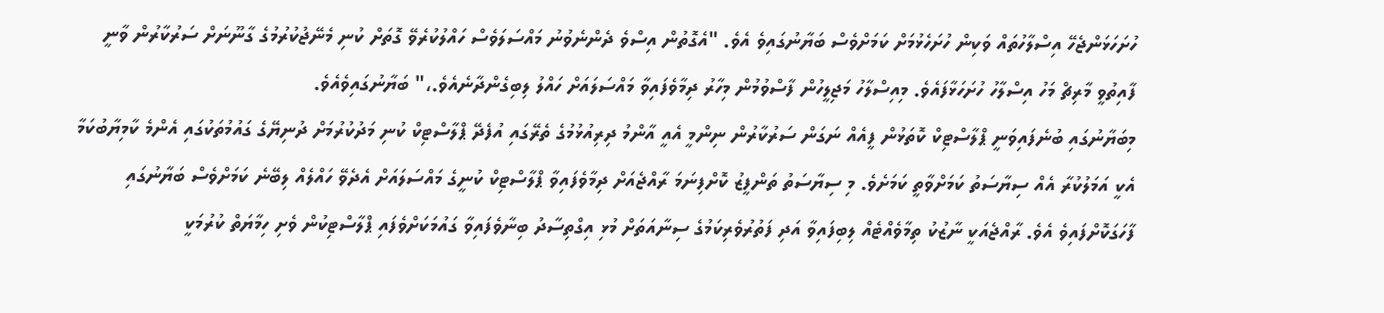ހުށަހަޅަންޖެހޭ އިސްލާހުތައް ވަކިން ހުށަހެޅުމަށް ކަމަށްވެސް ބަޔާނުގައިވެ އެވެ. "އެގޮތުން އިސްވެ ދެންނެވުނު މައްސަލަވެސް ހައްލުކުރެވޭ ގޮތަށް ކުނި މެނޭޖުކުރުމުގެ ގާނޫނަށް ސަރުކާރުން ވާނީ ފާއިތުވީ މާރިޗް މަހު އިސްލާހު ހުށަހަޅާފައެވެ. މިއިސްލާހު މަޖިލީހުން ފާސްވުމުން މިހާރު ދިމާވެފައިވާ މައްސަލައަށް ހައްލު ލިބިގެންދާނެއެވެ.،" ބަޔާނުގައިވެއެވެ.
މިބަޔާނުގައި ބުނެފައިވަނީ ޕްލާސްޓިކް ކޮތަޅުން ފީއެއް ނަގަން ސަރުކާރުން ނިންމީ އެއީ އާންމު ދިރިއުޅުމުގެ ތެރޭގައި އުފެދޭ ޕްލާސްޓިކް ކުނި މަދުކުރުމަށް ދުނިޔޭގެ ގައުމުތަކުގައި އެންމެ ކާމިޔާބުކަމާ އެކީ އަމަލުކުރާ އެއް ސިޔާސަތު ކަމަށްވާތީ ކަމަށެވެ. މި ސިޔާސަތު ތަންފީޒު ކޮށްފިނަމަ ރާއްޖެއަށް ދިމާވެފައިވާ ޕްލާސްޓިކް ކުނީގެ މައްސަލައަށް އެދެވޭ ހައްލެއް ލިބޭނެ ކަމަށްވެސް ބަޔާނުގައި ފާހަގަކޮށްފައިވެ އެވެ. ރާއްޖެއަކީ ނާޒުކު ތިމާވެއްޓެއް ލިބިފައިވާ އަދި ފަތުރުވެރިކަމުގެ ސިނާއަތަށް މުޅި އިގްތިސާދު ބިނާވެފައިވާ ގައުމަކަށްވެފައި ޕްލާސްޓިކުން ވެށި ހިމާޔަތް ކުރުމަކީ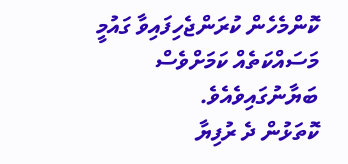ކޮންމެހެން ކުރަންޖެހިފައިވާ ގައުމީ މަސައްކަތެއް ކަމަށްވެސް ބަޔާނުގައިވެއެވެ.
ކޮތަޅުން ދެ ރުފިޔާ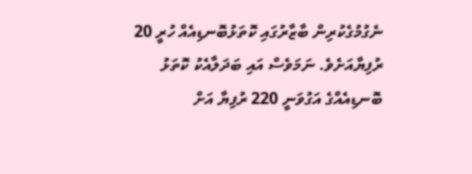ނެގުމުގެކުރިން ބާޒާރުގައި ކޮތަޅުބޮނޑިއެއް ހުރީ 20 ރުފިޔާއަށެވެ. ނަމަވެސް އައި ބަދަލާއެކު ކޮތަޅު ބޮނޑިއެއްގެ އަގުވަނީ 220 ރުފިޔާ އަށް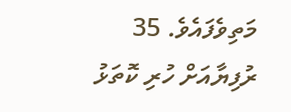މަތިވެފައެވެ. 35 ރުފިޔާއަށް ހުރި ކޮތަޅު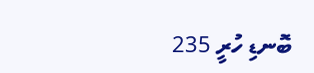ބޮނޑި ހުރީ 235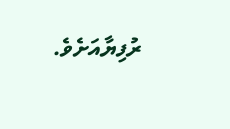ރުފިޔާއަށެވެ.